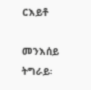ርእይቶ

መንእሰይ ትግራይ፡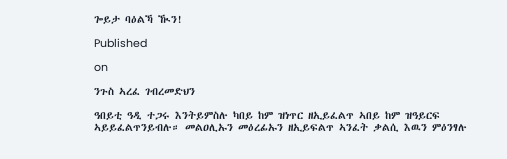ጐይታ ባዕልኻ ዂን!

Published

on

ንጉስ ኣረፈ ገብረመድህን

ዓበይቲ ዓዲ ተጋሩ እንትይምስሉ ካበይ ከም ዝነጥር ዘኢይፈልጥ ኣበይ ከም ዝዓይርፍ ኣይይፈልጥንይብሉ። መልዐሊኡን መዕረፊኡን ዘኢይፍልጥ ኣንፈት ቃልሲ እዉን ምዕንፃሉ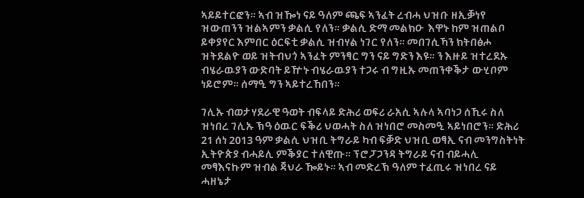ኣይይተርፎን። ኣብ ዝዀነ ናይ ዓለም ጫፍ ኣንፈት ረብሓ ህዝቡ ዘኢቓነየ ዝውጠንን ዝልኣምን ቃልሲ የለን። ቃልሲ ድማ መልክዑ  እዋኑ ከም ዝጠልቦ ይቀያየር እምበር ዕርፍቲ ቃልሲ ዝብሃል ነገር የለን። መበገሲኻን ክትበፅሖ ዝትደልዮ ወይ ዝትብህጎ ኣንፈት ምንፃር ግን ናይ ግድን እዩ። ን እዙይ ዝተረደኡ ብሄራዉያን ውድባት ይዅኑ ብሄራዉያን ተጋሩ ብ ግዚኡ መጠንቀቕታ ውሂቦም ነይሮም። ሰማዒ ግን ኣይተረኸበን።

ገሊኡ ብወታሃደራዊ ዓወት ብፍላይ ድሕሪ ወፍሪ ራአሲ ኣሉላ ኣባነጋ ሰኺሩ ስለ ዝነበረ ገሊኡ ኽዓ ዕዉር ፍቕሪ ህወሓት ስለ ዝነበሮ መስመዒ ኣይነበሮን። ድሕሪ 21 ሰነ 2013 ዓም ቃልሲ ህዝቢ ትግራይ ካብ ፍቓድ ህዝቢ ወፃኢ ናብ መንግስትነት ኢትዮጵያ ብሓይሊ ምቕያር ተለዊጡ። ፕሮፓጋንዳ ትግራይ ናብ ብይሓሊ መፃእናኩም ዝብል ጃህራ ዀይኑ። ኣብ መድረኽ ዓለም ተፈጢሩ ዝነበረ ናይ ሓዘኔታ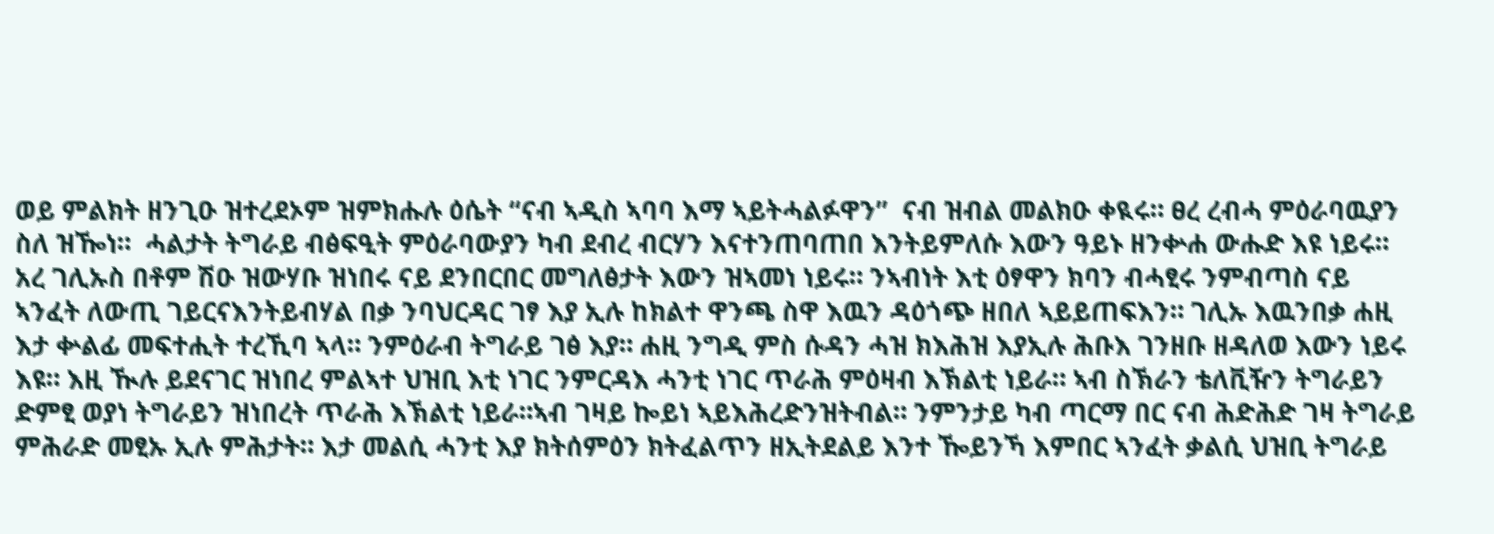ወይ ምልክት ዘንጊዑ ዝተረደኦም ዝምክሑሉ ዕሴት “ናብ ኣዲስ ኣባባ እማ ኣይትሓልፉዋን”  ናብ ዝብል መልክዑ ቀዪሩ። ፀረ ረብሓ ምዕራባዉያን ስለ ዝዀነ።  ሓልታት ትግራይ ብፅፍዒት ምዕራባውያን ካብ ደብረ ብርሃን እናተንጠባጠበ እንትይምለሱ እውን ዓይኑ ዘንቍሐ ውሑድ እዩ ነይሩ። አረ ገሊኡስ በቶም ሽዑ ዝውሃቡ ዝነበሩ ናይ ደንበርበር መግለፅታት እውን ዝኣመነ ነይሩ። ንኣብነት እቲ ዕፃዋን ክባን ብሓፂሩ ንምብጣስ ናይ ኣንፈት ለውጢ ገይርናእንትይብሃል በቃ ንባህርዳር ገፃ እያ ኢሉ ከክልተ ዋንጫ ስዋ እዉን ዳዕጎጭ ዘበለ ኣይይጠፍእን። ገሊኡ እዉንበቃ ሐዚ እታ ቍልፊ መፍተሒት ተረኺባ ኣላ። ንምዕራብ ትግራይ ገፅ እያ። ሐዚ ንግዲ ምስ ሱዳን ሓዝ ክእሕዝ እያኢሉ ሕቡእ ገንዘቡ ዘዳለወ እውን ነይሩ እዩ። እዚ ዂሉ ይደናገር ዝነበረ ምልኣተ ህዝቢ እቲ ነገር ንምርዳእ ሓንቲ ነገር ጥራሕ ምዕዛብ እኽልቲ ነይራ። ኣብ ስኽራን ቴለቪዥን ትግራይን ድምፂ ወያነ ትግራይን ዝነበረት ጥራሕ እኽልቲ ነይራ።ኣብ ገዛይ ኰይነ ኣይእሕረድንዝትብል። ንምንታይ ካብ ጣርማ በር ናብ ሕድሕድ ገዛ ትግራይ ምሕራድ መፂኡ ኢሉ ምሕታት። እታ መልሲ ሓንቲ እያ ክትሰምዕን ክትፈልጥን ዘኢትደልይ እንተ ዀይንኻ እምበር ኣንፈት ቃልሲ ህዝቢ ትግራይ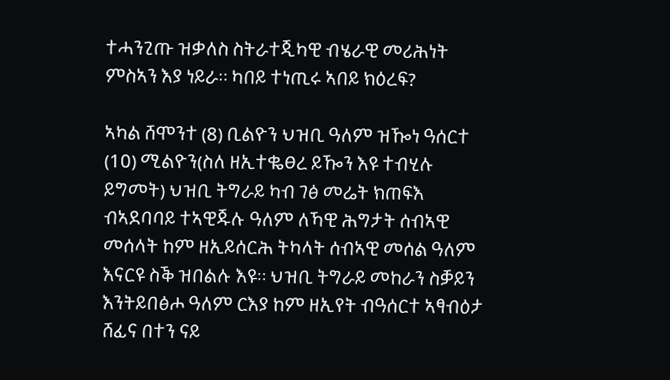ተሓንጊጡ ዝቃለስ ስትራተጂካዊ ብሄራዊ መሪሕነት ምስኣን እያ ነይራ። ካበይ ተነጢሩ ኣበይ ክዕረፍ?

ኣካል ሸሞንተ (8) ቢልዮን ህዝቢ ዓለም ዝዀነ ዓሰርተ (10) ሚልዮን(ስለ ዘኢተቈፀረ ይዀን እዩ ተብሂሉ ይግመት) ህዝቢ ትግራይ ካብ ገፅ መሬት ክጠፍእ ብኣደባባይ ተኣዊጁሉ ዓለም ለኻዊ ሕግታት ሰብኣዊ መሰላት ከም ዘኢይሰርሕ ትካላት ሰብኣዊ መሰል ዓለም እናርዩ ስቕ ዝበልሉ እዩ። ህዝቢ ትግራይ መከራን ስቓይን እንትይበፅሖ ዓለም ርእያ ከም ዘኢየት ብዓሰርተ ኣፃብዕታ ሸፊና በተን ናይ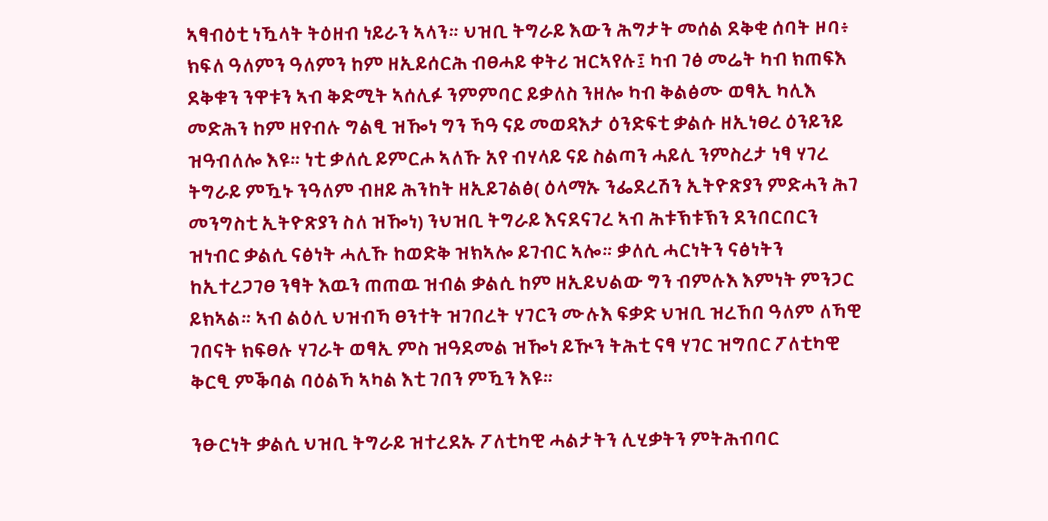ኣፃብዕቲ ነዃላት ትዕዘብ ነይራን ኣላን። ህዝቢ ትግራይ እውን ሕግታት መሰል ደቅቂ ሰባት ዞባ፥ ክፍለ ዓለምን ዓለምን ከም ዘኢይሰርሕ ብፀሓይ ቀትሪ ዝርኣየሉ፤ ካብ ገፅ መሬት ካብ ክጠፍእ ደቅቁን ንዋቱን ኣብ ቅድሚት ኣሰሊፉ ንምምባር ይቃለስ ንዘሎ ካብ ቅልፅሙ ወፃኢ ካሊእ መድሕን ከም ዘየብሉ ግልፂ ዝዀነ ግን ኻዓ ናይ መወዳእታ ዕንድፍቲ ቃልሱ ዘኢነፀረ ዕንይንይ ዝዓብለሎ እዩ። ነቲ ቃለሲ ይምርሖ ኣለኹ አየ ብሃላይ ናይ ስልጣን ሓይሊ ንምስረታ ነፃ ሃገረ ትግራይ ምዃኑ ንዓለም ብዘይ ሕንከት ዘኢይገልፅ( ዕላማኡ ንፌደረሽን ኢትዮጽያን ምድሓን ሕገ መንግስቲ ኢትዮጽያን ስለ ዝዀነ) ንህዝቢ ትግራይ እናደናገረ ኣብ ሕቱኽቱኽን ደንበርበርን ዝነብር ቃልሲ ናፅነት ሓሊኹ ከወድቅ ዝክኣሎ ይገብር ኣሎ። ቃለሲ ሓርነትን ናፅነትን ከኢተረጋገፀ ንፃት እዉን ጠጠዉ ዝብል ቃልሲ ከም ዘኢይህልው ግን ብምሉእ እምነት ምንጋር ይክኣል። ኣብ ልዕሊ ህዝብኻ ፀንተት ዝገበረት ሃገርን ሙሉእ ፍቃድ ህዝቢ ዝረኸበ ዓለም ለኻዊ ገበናት ክፍፀሉ ሃገራት ወፃኢ ምስ ዝዓደመል ዝዀነ ይዂን ትሕቲ ናፃ ሃገር ዝግበር ፖለቲካዊ ቅርፂ ምቕባል ባዕልኻ ኣካል እቲ ገበን ምዃን እዩ።

ንፁርነት ቃልሲ ህዝቢ ትግራይ ዝተረደኡ ፖለቲካዊ ሓልታትን ሊሂቃትን ምትሕብባር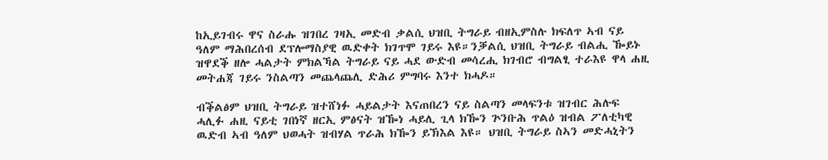ከኢይገብሩ ዋና ስራሑ ዝገበረ ገዛኢ መድብ ቃልሲ ህዝቢ ትግራይ ብዘኢምስሉ ክፍለጥ ኣብ ናይ ዓለም ማሕበረሰብ ደፕሎማስያዊ ዉድቀት ክገጥሞ ገይሩ እዩ።ንቓልሲ ህዝቢ ትግራይ ብልሒ ዀይኑ ዝዋደቕ ዘሎ ሓልታት ምክልኻል ትግራይ ናይ ሓደ ውድብ መሳረሒ ክገብሮ ብግልፂ ተራእዩ ዋላ ሐዚ መትሐጃ ገይሩ ንስልጣን መጨላጨሊ ድሕሪ ምግባሩ እንተ ክሓዶ።

ብቕልፅም ህዝቢ ትግራይ ዝተሸነፉ ሓይልታት እናጠበረን ናይ ስልጣን መላፍንቱ ዝገብር ሕሉፍ ሓሊፉ ሐዚ ናይቲ ገበነኛ ዘርኢ ምፅናት ዝዀነ ሓይሊ ጊላ ክዀን ጕንቡሕ ጥልዕ ዝብል ፖለቲካዊ ዉድብ ኣብ ዓለም ህወሓት ዝብሃል ጥራሕ ክዀን ይኽእል እዩ። ህዝቢ ትግራይ ስኣን መድሓኒትን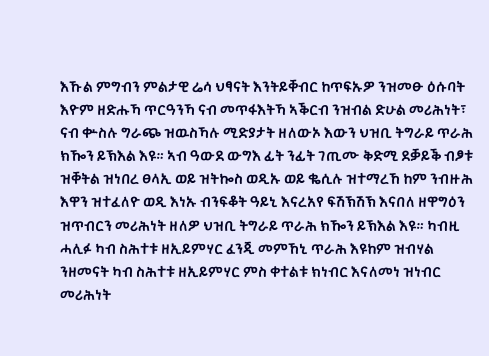እኹል ምግብን ምልታዊ ሬሳ ህፃናት እንትይቐብር ከጥፍኡዎ ንዝመፁ ዕሱባት እዮም ዘድሑኻ ጥርዓንኻ ናብ መጥፋእትኻ ኣቕርብ ንዝብል ድሁል መሪሕነት፣ ናብ ቍስሉ ግራጭ ዝዉስኻሉ ሚድያታት ዘለውኦ እውን ህዝቢ ትግራይ ጥራሕ ክዀን ይኽእል እዩ። ኣብ ዓውደ ውግእ ፊት ንፊት ገጢሙ ቅድሚ ደቓይቕ ብፆቱ ዝቐትል ዝነበረ ፀላኢ ወይ ዝትኰስ ወዲኡ ወይ ቈሲሉ ዝተማረኸ ከም ንብዙሕ እዋን ዝተፈለዮ ወዲ እነኡ ብንፍቆት ዓይኒ እናረአየ ፍሽኽሽኽ እናበለ ዘዋግዕን ዝጥብርን መሪሕነት ዘለዎ ህዝቢ ትግራይ ጥራሕ ክዀን ይኽእል እዩ። ካብዚ ሓሊፉ ካብ ስሕተቱ ዘኢይምሃር ፈንጂ መምኸኒ ጥራሕ እዩከም ዝብሃል ንዘመናት ካብ ስሕተቱ ዘኢይምሃር ምስ ቀተልቱ ክነብር እናለመነ ዝነብር መሪሕነት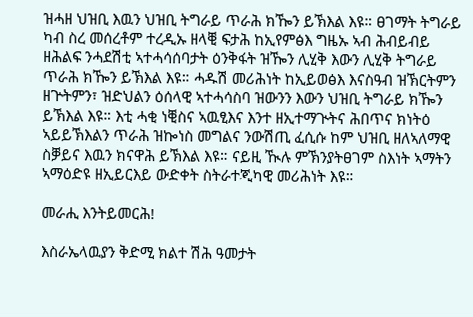ዝሓዘ ህዝቢ እዉን ህዝቢ ትግራይ ጥራሕ ክዀን ይኽእል እዩ። ፀገማት ትግራይ ካብ ስረ መሰረቶም ተረዲኡ ዘላቒ ፍታሕ ከኢየምፅእ ግዜኡ ኣብ ሕብይብይ ዘሕልፍ ንሓደሽቲ ኣተሓሳሰባታት ዕንቅፋት ዝዀን ሊሂቅ እውን ሊሂቅ ትግራይ ጥራሕ ክዀን ይኽእል እዩ። ሓዱሽ መሪሕነት ከኢይወፅእ እናስዓብ ዝኽርትምን ዘጕትምን፣ ዝድህልን ዕሰላዊ ኣተሓሳስባ ዝውንን እውን ህዝቢ ትግራይ ክዀን ይኽእል እዩ። እቲ ሓቂ ነቒስና ኣዉፂእና እንተ ዘኢተማጒትና ሕበጥና ክነትዕ ኣይይኽእልን ጥራሕ ዝኰነስ መግልና ንውሽጢ ፈሲሱ ከም ህዝቢ ዘለኣለማዊ ስቓይና እዉን ክናዋሕ ይኽእል እዩ። ናይዚ ዂሉ ምኽንያትፀገም ስእነት ኣማትን ኣማዕድዩ ዘኢይርእይ ውድቀት ስትራተጂካዊ መሪሕነት እዩ።

መራሒ እንትይመርሕ!

እስራኤላዉያን ቅድሚ ክልተ ሽሕ ዓመታት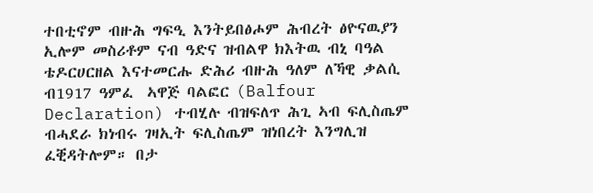ተበቲኖም ብዙሕ ግፍዒ እንትይበፅሖም ሕብረት ፅዮናዉያን ኢሎም መስሪቶም ናብ ዓድና ዝብልዋ ክእትዉ ብኒ ባዓል ቴዶርሀርዘል እናተመርሑ ድሕሪ ብዙሕ ዓለም ለኻዊ ቃልሲ ብ1917 ዓምፈ  ኣዋጅ ባልፎር (Balfour Declaration) ተብሂሉ ብዝፍለጥ ሕጊ ኣብ ፍሊስጤም ብሓደራ ክነብሩ ገዛኢት ፍሊስጤም ዝነበረት እንግሊዝ ፈቒዳትሎም። በታ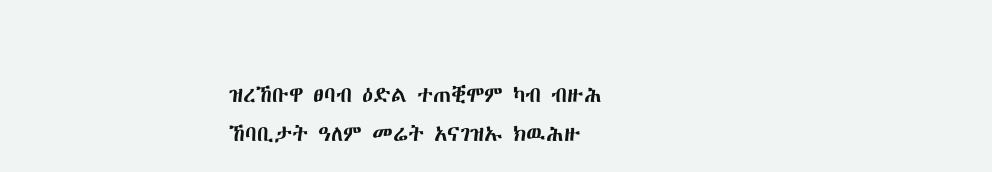ዝረኸቡዋ ፀባብ ዕድል ተጠቒሞም ካብ ብዙሕ ኸባቢታት ዓለም መሬት አናገዝኡ ክዉሕዙ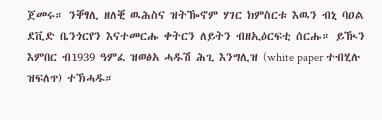ጀመሩ። ንቐፃሊ ዘለቒ ዉሕስና ዝትዀኖም ሃገር ክምስርቱ እዉን ብኒ ባዐል ደቪድ ቤንጎርየን እናተመርሑ ቀትርን ለይትን ብዘኢዕርፍቲ ሰርሑ። ይዂን እምበር ብ1939 ዓምፈ ዝወፅአ ሓዱሽ ሕጊ እንግሊዝ (white paper ተብሂሉ ዝፍለጥ) ተኽሓዱ።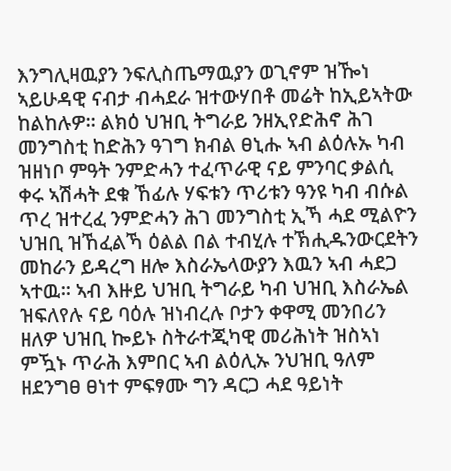እንግሊዛዉያን ንፍሊስጤማዉያን ወጊኖም ዝዀነ ኣይሁዳዊ ናብታ ብሓደራ ዝተውሃበቶ መሬት ከኢይኣትው ከልከሉዎ። ልክዕ ህዝቢ ትግራይ ንዘኢየድሕኖ ሕገ መንግስቲ ከድሕን ዓገግ ክብል ፀኒሑ ኣብ ልዕሉኡ ካብ ዝዘነቦ ምዓት ንምድሓን ተፈጥራዊ ናይ ምንባር ቃልሲ ቀሩ ኣሽሓት ደቁ ኸፊሉ ሃፍቱን ጥሪቱን ዓንዩ ካብ ብሱል ጥረ ዝተረፈ ንምድሓን ሕገ መንግስቲ ኢኻ ሓደ ሚልዮን ህዝቢ ዝኸፈልኻ ዕልል በል ተብሂሉ ተኽሒዱንውርደትን መከራን ይዳረግ ዘሎ እስራኤላውያን እዉን ኣብ ሓደጋ ኣተዉ። ኣብ እዙይ ህዝቢ ትግራይ ካብ ህዝቢ እስራኤል ዝፍለየሉ ናይ ባዕሉ ዝነብረሉ ቦታን ቀዋሚ መንበሪን ዘለዎ ህዝቢ ኰይኑ ስትራተጂካዊ መሪሕነት ዝስኣነ ምዃኑ ጥራሕ እምበር ኣብ ልዕሊኡ ንህዝቢ ዓለም ዘደንግፀ ፀነተ ምፍፃሙ ግን ዳርጋ ሓደ ዓይነት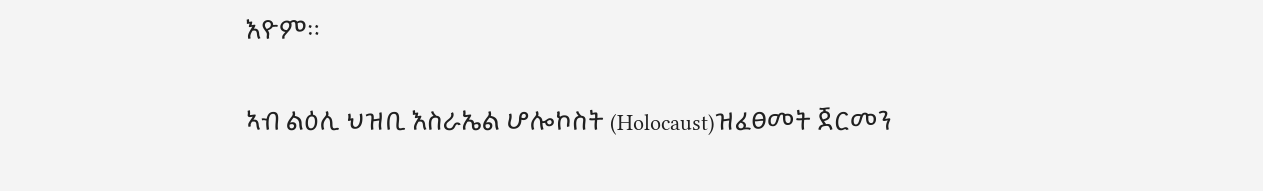እዮም።

ኣብ ልዕሊ ህዝቢ እስራኤል ሆሎኮስት (Holocaust)ዝፈፀመት ጀርመን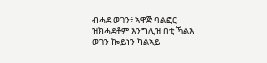ብሓደ ወገን፥ ኣዋጅ ባልፎር ዝክሓደቶም እንግሊዝ በቲ ኻልእ ወገን ኰይነን ካልኣይ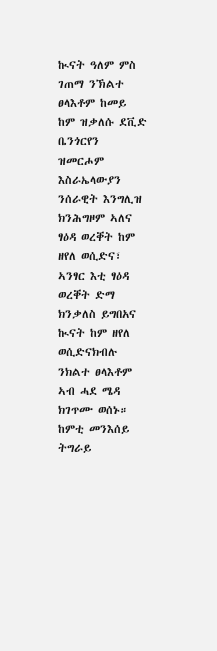ኲናት ዓለም ምስ ገጠማ ንኽልተ ፀላእቶም ከመይ ከም ዝቃለሱ ደቪድ ቤንጎርየን ዝመርሖም እስራኤላውያን ንሰራዊት እንግሊዝ ክንሕግዞም ኣለና ፃዕዳ ወረቐት ከም ዘየለ ወሲድና፣ ኣንፃር እቲ ፃዕዳ ወረቐት ድማ ክንቃለስ ይግበአና ኲናት ከም ዘየለ ወሲድናክብሉ ንክልተ ፀላእቶም ኣብ ሓደ ሜዳ ክገጥሙ ወሰኑ። ከምቲ መንእሰይ ትግራይ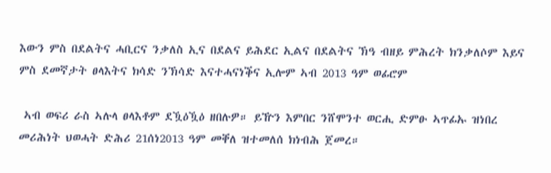እውን ምስ በደልትና ሓቢርና ንቃለስ ኢና በደልና ይሕደር ኢልና በደልትና ኽዓ ብዘይ ምሕረት ክንቃለሶም እይና ምስ ደመኛታት ፀላእትና ክሳድ ንኽሳድ እናተሓናነቕና ኢሎም ኣብ 2013 ዓም ወፊሮም

 ኣብ ወፍሪ ራስ ኣሉላ ፀላእቶም ደዃዕዃዕ ዘበሉዎ። ይዅን እምበር ንሸሞንተ ወርሒ ድምፁ ኣጥፊኡ ዝነበረ መሪሕነት ህወሓት ድሕሪ 21ሰነ2013 ዓም መቐለ ዝተመለሰ ክነብሕ ጀመረ።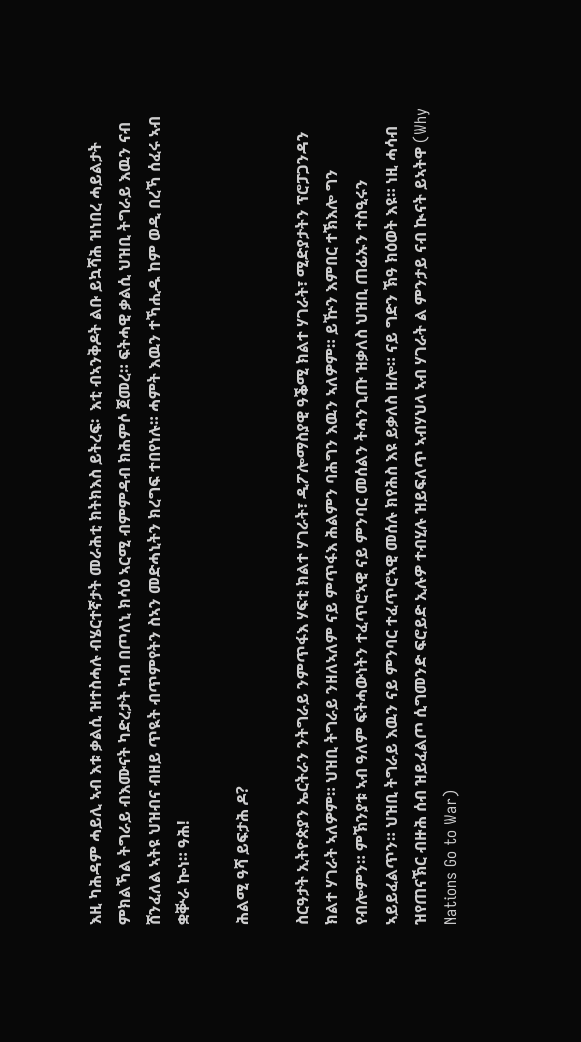እዚ ካሕዳም ሓይሊ ኣብ እቱ ቃልሲ ዝተስሓሉ ብሄርተኛታት መራሕቲ ክትክእስ ይትረፍ፡  እቲ ብኣንቅዶት ልቡ ይኳሻሕ ዝነበረ ሓይልታት ምክልኻል ትግራይ ብእሙናት ካድረታት ካብ በጦለኒ ክሳዕ ኣርሚ ብምምዳብ ክሕምሶ ጀመረ። ፍትሓዊ ቃልሲ ህዝቢ ትግራይ እዉን ናብ ሸንፈለል ኣትዩ ህዝብና ብዘይ ጥዪት ብጥምየትን ስኣን መድሓኒትን ክረግፍ ተበየነሉ። ሓምት እዉን ተኻሒዱ ከም ወዲ በረኻ ሰፈሩ ኣብ ቋቝራ ኰነ። ዓሕ!

ሕልሚ ዓሻ ይፍታሕ ዶ?

ስርዓታት ኢትዮጵያን ኤርትራን ንትግራይ ንምጥፋእ ሃፍቲ ክልተ ሃገራት፣ ዲፖሎማስያዊ ዓቕሚ ክልተ ሃገራት፣ ሚድያታትን ፕሮፓጋንዳን ክልተ ሃገራት ኣለዎም። ህዝቢ ትግራይ ንዘለኣለም ናይ ምጥፋእ ሕልምን ባሕግን እዉን ኣለዎም። ይዅን እምበር ተኽእሎ ግን የብሎምን። ምኽንያቱ ኣብ ዓለም ፍትሓውነትን ተፈጥሮኣዊ ናይ ምንባር መሰልን ትሓንጊጡ ዝቃለስ ህዝቢ ጠፊኡን ተስዒሩን ኣይይፈልጥን። ህዝቢ ትግራይ እዉን ናይ ምንባር ተፈጥሮኣዊ መሰሉ ክየሕስ እዩ ይቃለስ ዘሎ። ናይ ግድን ኽዓ ክዕወት እዩ። ነዚ ሓሳብ ዝየጠናኽር ብዙሕ ሰብ ዝይፈልጦ ሲግመንድ ፍሮይድ ኢሉዎ ተብሂሉ ዝይፍለጥ ኣብሃህላ ኣብ ሃገራት ል ምንታይ ናብ ኲናት ይኣትዋ (Why Nations Go to War)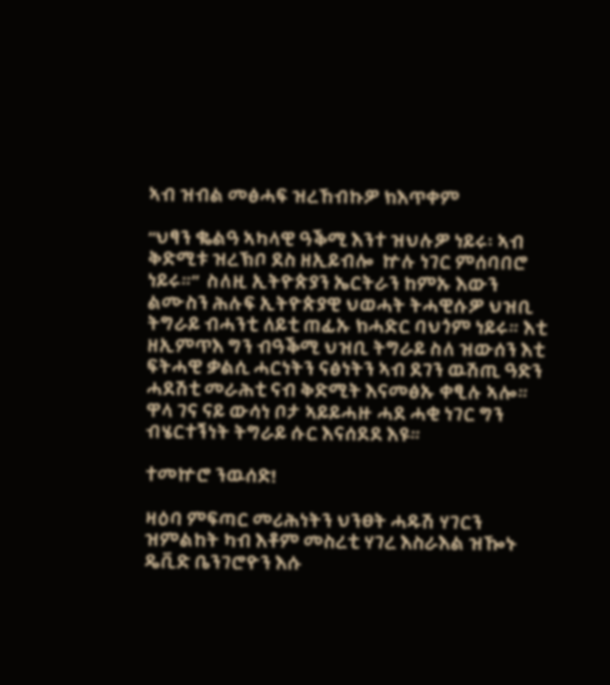ኣብ ዝብል መፅሓፍ ዝረኸብኩዎ ክእጥቀም

“ህፃን ቈልዓ ኣካላዊ ዓቕሚ እንተ ዝህሉዎ ነይሩ፡ ኣብ ቅድሚቱ ዝረኽቦ ደስ ዘኢይብሎ  ኵሉ ነገር ምሰባበሮ ነይሩ።”  ስለዚ ኢትዮጵያን ኤርትራን ከምኡ እውን ልሙስን ሕሉፍ ኢትዮጵያዊ ህወሓት ትሓዊሱዎ ህዝቢ ትግራይ ብሓንቲ ለይቲ ጠፊኡ ክሓድር ባህጎም ነይሩ። እቲ ዘኢምጥእ ግን ብዓቕሚ ህዝቢ ትግራይ ስለ ዝውሰን እቲ ፍትሓዊ ቃልሲ ሓርነትን ናፅነትን ኣብ ደገን ዉሽጢ ዓድን ሓደሽቲ መራሕቲ ናብ ቅድሚት እናመፅኡ ቀፂሉ ኣሎ። ዋላ ገና ናይ ውሳነ ቦታ ኣይይሓዙ ሓደ ሓቂ ነገር ግን ብሄርተኝነት ትግራይ ሱር እናሰደደ እዩ።

ተመኵሮ ንዉሰድ!

ዛዕባ ምፍጣር መሪሕነትን ህንፀት ሓዱሽ ሃገርን ዝምልከት ካብ እቶም መስረቲ ሃገረ እስራእል ዝዀኑ ዴቪድ ቤንገሮዮን እሱ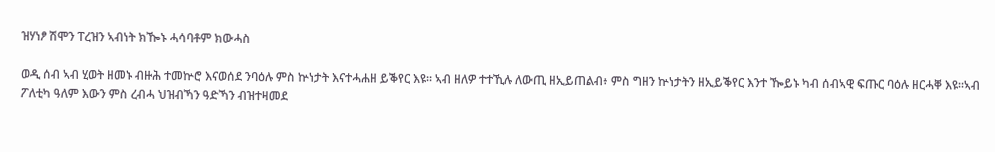ዝሃነፆ ሽሞን ፐረዝን ኣብነት ክዀኑ ሓሳባቶም ክውሓስ

ወዲ ሰብ ኣብ ሂወት ዘመኑ ብዙሕ ተመኵሮ እናወሰደ ንባዕሉ ምስ ኵነታት እናተሓሐዘ ይቕየር እዩ። ኣብ ዘለዎ ተተኺሉ ለውጢ ዘኢይጠልብ፥ ምስ ግዘን ኵነታትን ዘኢይቕየር እንተ ዀይኑ ካብ ሰብኣዊ ፍጡር ባዕሉ ዘርሓቐ እዩ።ኣብ ፖለቲካ ዓለም እውን ምስ ረብሓ ህዝብኻን ዓድኻን ብዝተዛመደ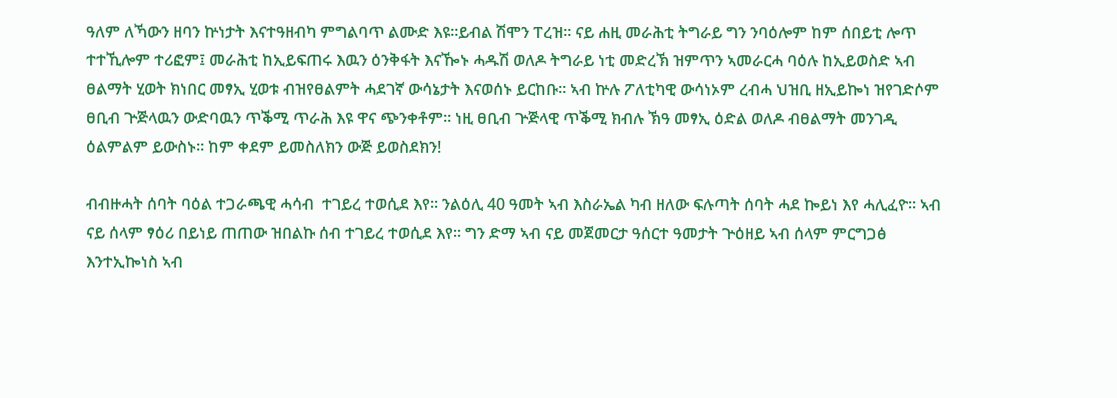ዓለም ለኻውን ዘባን ኵነታት እናተዓዘብካ ምግልባጥ ልሙድ እዩ።ይብል ሽሞን ፐረዝ። ናይ ሐዚ መራሕቲ ትግራይ ግን ንባዕሎም ከም ሰበይቲ ሎጥ ተተኺሎም ተሪፎም፤ መራሕቲ ከኢይፍጠሩ እዉን ዕንቅፋት እናዀኑ ሓዱሽ ወለዶ ትግራይ ነቲ መድረኽ ዝምጥን ኣመራርሓ ባዕሉ ከኢይወስድ ኣብ ፀልማት ሂወት ክነበር መፃኢ ሂወቱ ብዝየፀልምት ሓደገኛ ውሳኔታት እናወሰኑ ይርከቡ። ኣብ ኵሉ ፖለቲካዊ ውሳነኦም ረብሓ ህዝቢ ዘኢይኰነ ዝየገድሶም ፀቢብ ጕጅላዉን ውድባዉን ጥቕሚ ጥራሕ እዩ ዋና ጭንቀቶም። ነዚ ፀቢብ ጕጅላዊ ጥቕሚ ክብሉ ኽዓ መፃኢ ዕድል ወለዶ ብፀልማት መንገዲ ዕልምልም ይውስኑ። ከም ቀደም ይመስለክን ውጅ ይወስደክን!

ብብዙሓት ሰባት ባዕል ተጋራጫዊ ሓሳብ  ተገይረ ተወሲደ እየ፡፡ ንልዕሊ 40 ዓመት ኣብ እስራኤል ካብ ዘለው ፍሉጣት ሰባት ሓደ ኰይነ እየ ሓሊፈዮ፡፡ ኣብ ናይ ሰላም ፃዕሪ በይነይ ጠጠው ዝበልኩ ሰብ ተገይረ ተወሲደ እየ፡፡ ግን ድማ ኣብ ናይ መጀመርታ ዓሰርተ ዓመታት ጕዕዘይ ኣብ ሰላም ምርግጋፅ እንተኢኰነስ ኣብ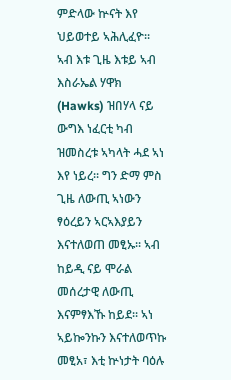ምድላው ኵናት እየ ህይወተይ ኣሕሊፈዮ፡፡ ኣብ እቱ ጊዜ እቱይ ኣብ እስራኤል ሃዋክ (Hawks) ዝበሃላ ናይ ውግእ ነፈርቲ ካብ ዝመስረቱ ኣካላት ሓደ ኣነ እየ ነይረ፡፡ ግን ድማ ምስ ጊዜ ለውጢ ኣነውን ፃዕረይን ኣርኣእያይን እናተለወጠ መፂኡ፡፡ ኣብ ከይዲ ናይ ሞራል መሰረታዊ ለውጢ እናምፃእኹ ከይደ፡፡ ኣነ ኣይኰንኩን እናተለወጥኩ መፂአ፣ እቲ ኵነታት ባዕሉ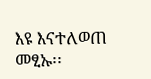እዩ እናተለወጠ መፂኡ፡፡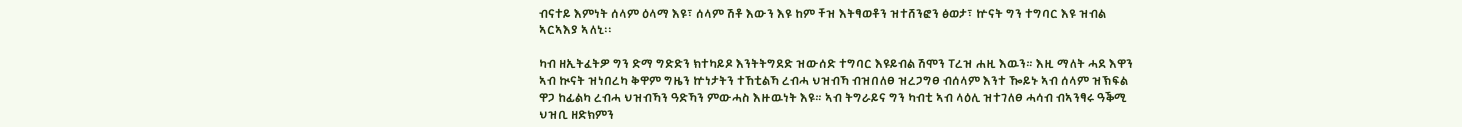ብናተይ እምነት ሰላም ዕላማ እዩ፣ ሰላም ሽቶ እውን እዩ ከም ቸዝ እትፃወቶን ዝተሸንፎን ፅወታ፣ ኵናት ግን ተግባር እዩ ዝብል ኣርኣእያ ኣለኒ፡፡

ካብ ዘኢትፈትዎ ግን ድማ ግድድን ክተካይዶ እንትትግደድ ዝውሰድ ተግባር እዩይብል ሽሞን ፐረዝ ሐዚ እዉን። እዚ ማለት ሓደ እዋን ኣብ ኲናት ዝነበረካ ቅዋም ግዜን ኵነታትን ተኸቲልኻ ረብሓ ህዝብኻ ብዝበለፀ ዝረጋግፀ ብሰላም እንተ ዀይኑ ኣብ ሰላም ዝኽፍል ዋጋ ከፊልካ ረብሓ ህዝብኻን ዓድኻን ምውሓስ እዙዉነት እዩ። ኣብ ትግራይና ግን ካብቲ ኣብ ላዕሊ ዝተገለፀ ሓሳብ ብኣንፃሩ ዓቕሚ ህዝቢ ዘድክምን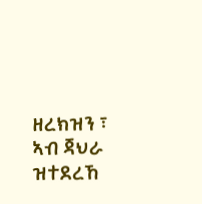ዘረክዝን ፣ ኣብ ጃህራ ዝተደረኸ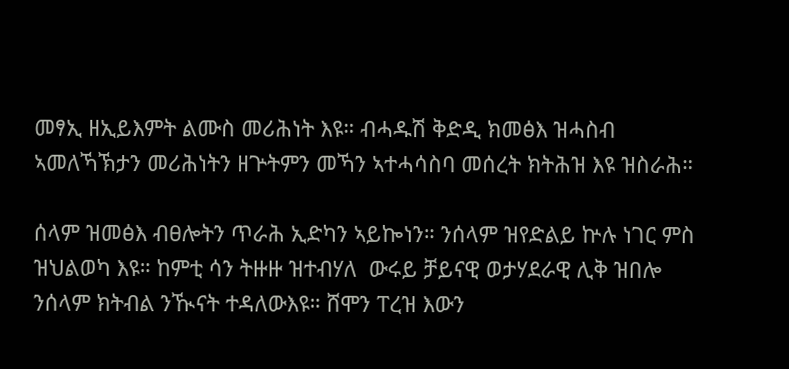መፃኢ ዘኢይእምት ልሙስ መሪሕነት እዩ። ብሓዱሽ ቅድዲ ክመፅእ ዝሓስብ ኣመለኻኽታን መሪሕነትን ዘጕትምን መኻን ኣተሓሳስባ መሰረት ክትሕዝ እዩ ዝስራሕ።

ሰላም ዝመፅእ ብፀሎትን ጥራሕ ኢድካን ኣይኰነን። ንሰላም ዝየድልይ ኵሉ ነገር ምስ ዝህልወካ እዩ። ከምቲ ሳን ትዙዙ ዝተብሃለ  ውሩይ ቻይናዊ ወታሃደራዊ ሊቅ ዝበሎ ንሰላም ክትብል ንዂናት ተዳለውእዩ። ሸሞን ፐረዝ እውን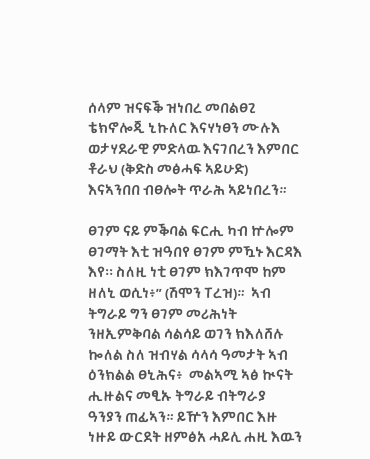ሰላም ዝናፍቕ ዝነበረ መበልፀጊ ቴክኖሎጂ ኒኩለር እናሃነፀን ሙሉእ ወታሃደራዊ ምድላዉ እናገበረን እምበር ቶራህ (ቅድስ መፅሓፍ ኣይሁድ) እናኣንበበ ብፀሎት ጥራሕ ኣይነበረን።

ፀገም ናይ ምቕባል ፍርሒ ካብ ኵሎም ፀገማት እቲ ዝዓበየ ፀገም ምዃኑ እርዳእ እየ፡፡ ስለዚ ነቲ ፀገም ክእገጥሞ ከም ዘለኒ ወሲነ፥” (ሽሞን ፐረዝ)።  ኣብ ትግራይ ግን ፀገም መሪሕነት ንዘኢምቅባል ሳልሳይ ወገን ክእለሸሉ ኰለል ስለ ዝብሃል ሳላሳ ዓመታት ኣብ ዕንክልል ፀኒሕና፥  መልኣሚ ኣፅ ኲናት ሒዙልና መፂኡ ትግራይ ብትግራያ ዓንያን ጠፊኣን። ይዅን እምበር እዙ ነዙይ ውርደት ዘምፅአ ሓይሊ ሐዚ እዉን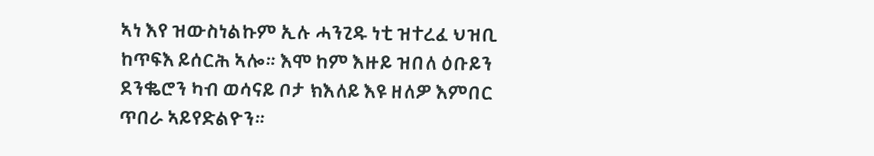ኣነ እየ ዝውስነልኩም ኢሉ ሓንጊዱ ነቲ ዝተረፈ ህዝቢ ከጥፍእ ይሰርሕ ኣሎ። እሞ ከም እዙይ ዝበለ ዕቡይን ደንቈሮን ካብ ወሳናይ ቦታ ክእለይ እዩ ዘለዎ እምበር ጥበራ ኣይየድልዮን።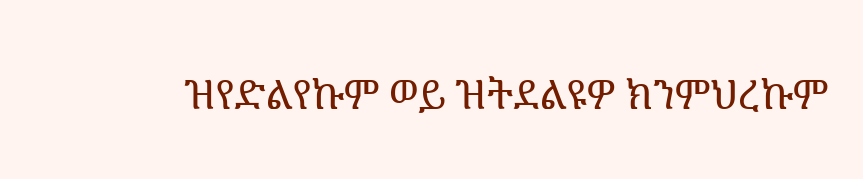ዝየድልየኩም ወይ ዝትደልዩዎ ክንምህረኩም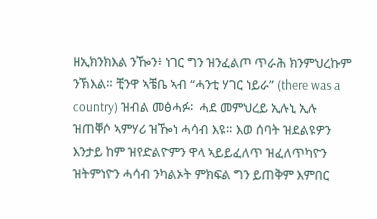ዘኢክንክእል ንዀን፥ ነገር ግን ዝንፈልጦ ጥራሕ ክንምህረኩም ንኽእል። ቺንዋ ኣቼቤ ኣብ “ሓንቲ ሃገር ነይራ” (there was a country) ዝብል መፅሓፉ፡  ሓደ መምህረይ ኢሉኒ ኢሉ ዝጠቐሶ ኣምሃሪ ዝዀነ ሓሳብ እዩ። እወ ሰባት ዝደልዩዎን እንታይ ከም ዝየድልዮምን ዋላ ኣይይፈለጥ ዝፈለጥካዮን ዝትምነዮን ሓሳብ ንካልኦት ምክፍል ግን ይጠቅም እምበር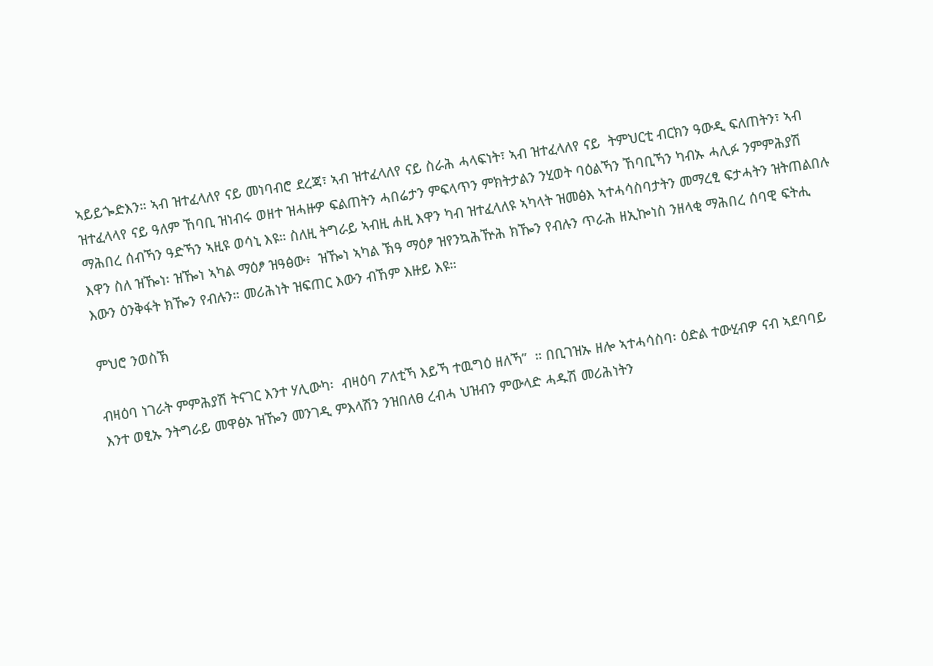ኣይይጐድእን። ኣብ ዝተፈላለየ ናይ መነባብሮ ደረጃ፣ ኣብ ዝተፈላለየ ናይ ስራሕ ሓላፍነት፣ ኣብ ዝተፈላለየ ናይ  ትምህርቲ ብርክን ዓውዲ ፍለጠትን፣ ኣብ ዝተፈላላየ ናይ ዓለም ኸባቢ ዝነብሩ ወዘተ ዝሓዙዎ ፍልጠትን ሓበሬታን ምፍላጥን ምክትታልን ንሂወት ባዕልኻን ኸባቢኻን ካብኡ ሓሊፉ ንምምሕያሽ ማሕበረ ሰብኻን ዓድኻን ኣዚዩ ወሳኒ እዩ። ስለዚ ትግራይ ኣብዚ ሐዚ እዋን ካብ ዝተፈላለዩ ኣካላት ዝመፅእ ኣተሓሳስባታትን መማረፂ ፍታሓትን ዝትጠልበሉ እዋን ስለ ዝዀነ፡ ዝዀነ ኣካል ማዕፆ ዝዓፅው፥  ዝዀነ ኣካል ኽዓ ማዕፆ ዝየንኳሕዅሕ ክዀን የብሉን ጥራሕ ዘኢኰነስ ንዘላቂ ማሕበረ ሰባዊ ፍትሒ እውን ዕንቅፋት ክዀን የብሉን። መሪሕነት ዝፍጠር እውን ብኸም እዙይ እዩ።

ምህሮ ንወስኽ

ብዛዕባ ነገራት ምምሕያሽ ትናገር እንተ ሃሊውካ፡  ብዛዕባ ፖለቲኻ እይኻ ተዉግዕ ዘለኻ”  ። በቢገዝኡ ዘሎ ኣተሓሳስባ፡ ዕድል ተውሂብዎ ናብ ኣደባባይ እንተ ወፂኡ ንትግራይ መዋፅኦ ዝዀን መንገዲ ምእላሽን ንዝበለፀ ረብሓ ህዝብን ምውላድ ሓዱሽ መሪሕነትን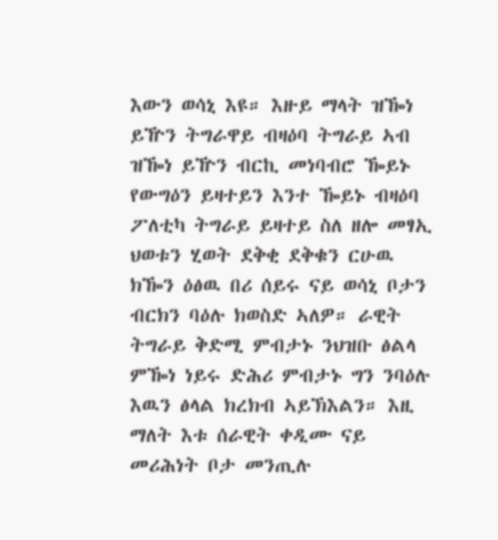እውን ወሳኒ እዩ። እዙይ ማላት ዝዀነ ይዅን ትግራዋይ ብዛዕባ ትግራይ ኣብ ዝዀነ ይዅን ብርኪ መነባብሮ ዀይኑ የውግዕን ይዛተይን እንተ ዀይኑ ብዛዕባ ፖለቲካ ትግራይ ይዛተይ ስለ ዘሎ መፃኢ ህወቱን ሂወት ደቅቂ ደቅቁን ርሁዉ ክዀን ዕፅዉ በሪ ሰይሩ ናይ ወሳኒ ቦታን ብርክን ባዕሉ ክወስድ ኣለዎ። ራዊት ትግራይ ቅድሚ ምብታኑ ንህዝቡ ፅልላ ምዀነ ነይሩ ድሕሪ ምብታኑ ግን ንባዕሉ እዉን ፅላል ክረክብ ኣይኽእልን። እዚ ማለት እቱ ሰራዊት ቀዲሙ ናይ መሪሕነት ቦታ መንጢሉ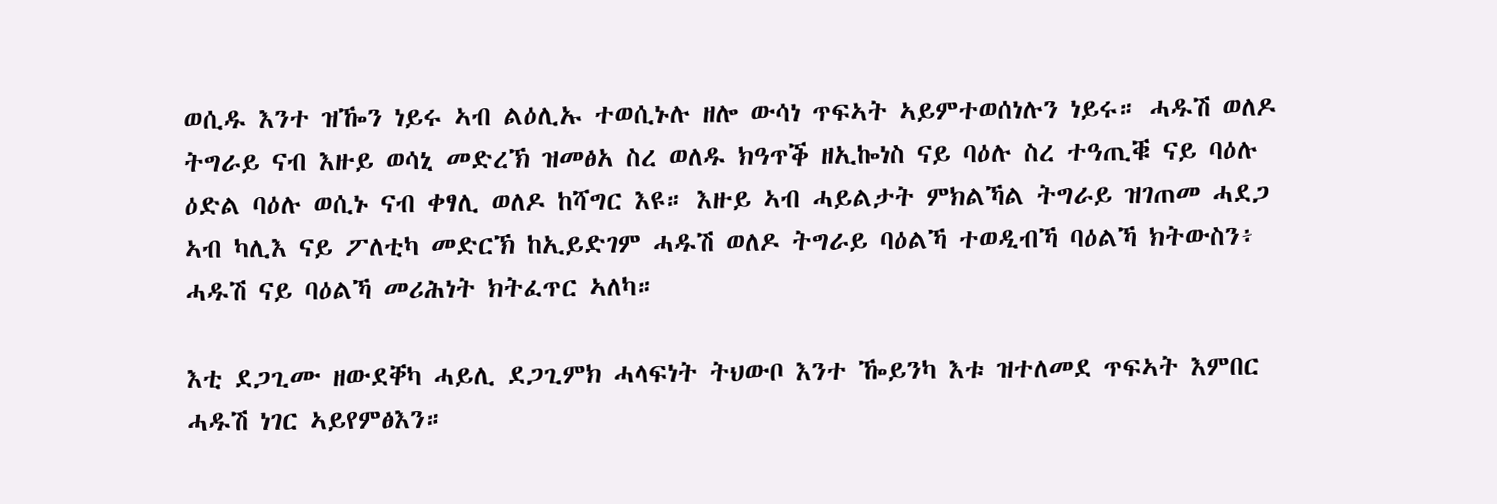ወሲዱ እንተ ዝዀን ነይሩ ኣብ ልዕሊኡ ተወሲኑሉ ዘሎ ውሳነ ጥፍኣት ኣይምተወሰነሉን ነይሩ። ሓዱሽ ወለዶ ትግራይ ናብ እዙይ ወሳኒ መድረኽ ዝመፅአ ስረ ወለዱ ክዓጥቕ ዘኢኰነስ ናይ ባዕሉ ስረ ተዓጢቑ ናይ ባዕሉ ዕድል ባዕሉ ወሲኑ ናብ ቀፃሊ ወለዶ ከሻግር እዩ። እዙይ ኣብ ሓይልታት ምክልኻል ትግራይ ዝገጠመ ሓደጋ ኣብ ካሊእ ናይ ፖለቲካ መድርኽ ከኢይድገም ሓዱሽ ወለዶ ትግራይ ባዕልኻ ተወዲብኻ ባዕልኻ ክትውስን፥ ሓዱሽ ናይ ባዕልኻ መሪሕነት ክትፈጥር ኣለካ።

እቲ ደጋጊሙ ዘውደቐካ ሓይሊ ደጋጊምክ ሓላፍነት ትህውቦ እንተ ዀይንካ እቱ ዝተለመደ ጥፍኣት እምበር ሓዱሽ ነገር ኣይየምፅእን።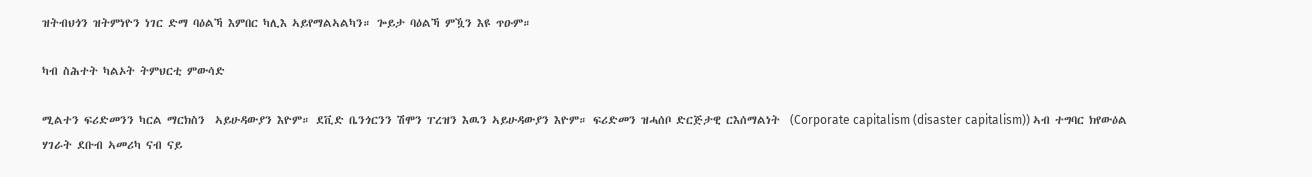ዝትብህጎን ዝትምነዮን ነገር ድማ ባዕልኻ እምበር ካሊእ ኣይየማልኣልካን። ጐይታ ባዕልኻ ምዃን እዩ ጥዑም።

ካብ ስሕተት ካልኦት ትምህርቲ ምውሳድ

ሚልተን ፍሪድመንን ካርል ማርክስን  ኣይሁዳውያን እዮም። ደቪድ ቤንጎርንን ሽሞን ፐረዝን እዉን ኣይሁዳውያን እዮም። ፍሪድመን ዝሓሰቦ ድርጅታዊ ርእሰማልነት  (Corporate capitalism (disaster capitalism)) ኣብ ተግባር ክየውዕል ሃገራት ደቡብ ኣመሪካ ናብ ናይ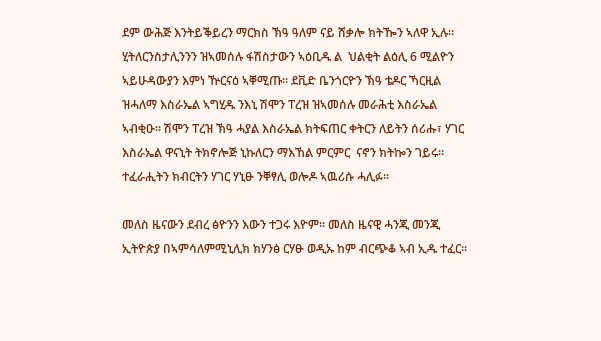ደም ውሕጅ እንትይቕይረን ማርክስ ኽዓ ዓለም ናይ ሸቃሎ ክትዀን ኣለዋ ኢሉ።  ሂትለርንስታሊንንን ዝኣመሰሉ ፋሽስታውን ኣዕቢዱ ል  ህልቂት ልዕሊ 6 ሚልዮን ኣይሁዳውያን እምነ ዅርናዕ ኣቐሚጡ። ደቪድ ቤንጎርዮን ኽዓ ቴዶር ኻርዚል ዝሓለማ እስራኤል ኣግሂዱ ንእኒ ሽሞን ፐረዝ ዝኣመሰሉ መራሕቲ እስራኤል ኣብቂዑ። ሽሞን ፐረዝ ኽዓ ሓያል እስራኤል ክትፍጠር ቀትርን ለይትን ሰሪሑ፣ ሃገር እስራኤል ዋናኒት ትክኖሎጅ ኒኩለርን ማእኸል ምርምር  ናኖን ክትኰን ገይሩ። ተፈራሒትን ክብርትን ሃገር ሃኒፁ ንቐፃሊ ወሎዶ ኣዉሪሱ ሓሊፉ።

መለስ ዜናውን ደብረ ፅዮንን እውን ተጋሩ እዮም። መለስ ዜናዊ ሓንጂ መንጂ ኢትዮጵያ በኣምሳለምሚኒሊክ ክሃንፅ ርሃፁ ወዲኡ ከም ብርጭቆ ኣብ ኢዱ ተፈር።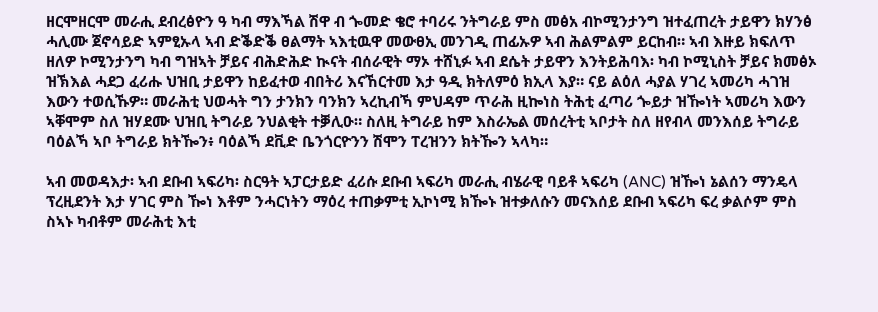ዘርሞዘርሞ መራሒ ደብረፅዮን ዓ ካብ ማእኻል ሽዋ ብ ጐመድ ቄሮ ተባሪሩ ንትግራይ ምስ መፅአ ብኮሚንታንግ ዝተፈጠረት ታይዋን ክሃንፅ ሓሊሙ ጀኖሳይድ ኣምፂኡላ ኣብ ድቕድቕ ፀልማት ኣእቲዉዋ መውፀኢ መንገዲ ጠፊኡዎ ኣብ ሕልምልም ይርከብ። ኣብ እዙይ ክፍለጥ ዘለዎ ኮሚንታንግ ካብ ግዝኣት ቻይና ብሕድሕድ ኲናት ብሰራዊት ማኦ ተሸኒፉ ኣብ ደሴት ታይዋን እንትይሕባእ፡ ካብ ኮሚኒስት ቻይና ክመፅኦ ዝኽእል ሓደጋ ፈሪሑ ህዝቢ ታይዋን ከይፈተወ ብበትሪ እናኸርተመ እታ ዓዲ ክትለምዕ ክኢላ እያ። ናይ ልዕለ ሓያል ሃገረ ኣመሪካ ሓገዝ እውን ተወሲኹዎ። መራሕቲ ህወሓት ግን ታንክን ባንክን ኣረኪብኻ ምህዳም ጥራሕ ዚኰነስ ትሕቲ ፈጣሪ ጐይታ ዝዀነት ኣመሪካ እውን ኣቐሞም ስለ ዝሃደሙ ህዝቢ ትግራይ ንህልቂት ተቓሊዑ። ስለዚ ትግራይ ከም እስራኤል መሰረትቲ ኣቦታት ስለ ዘየብላ መንእሰይ ትግራይ ባዕልኻ ኣቦ ትግራይ ክትዀን፥ ባዕልኻ ደቪድ ቤንጎርዮንን ሽሞን ፐረዝንን ክትዀን ኣላካ።

ኣብ መወዳእታ፡ ኣብ ደቡብ ኣፍሪካ፡ ስርዓት ኣፓርታይድ ፈሪሱ ደቡብ ኣፍሪካ መራሒ ብሄራዊ ባይቶ ኣፍሪካ (ANC) ዝዀነ ኔልሰን ማንዴላ ፕረዚደንት እታ ሃገር ምስ ዀነ እቶም ንሓርነትን ማዕረ ተጠቃምቲ ኢኮነሚ ክዀኑ ዝተቃለሱን መናእሰይ ደቡብ ኣፍሪካ ፍረ ቃልሶም ምስ ስኣኑ ካብቶም መራሕቲ እቲ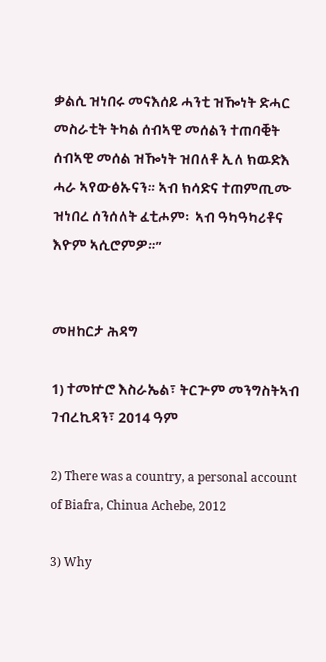ቃልሲ ዝነበሩ መናእሰይ ሓንቲ ዝዀነት ድሓር መስራቲት ትካል ሰብኣዊ መሰልን ተጠባቒት ሰብኣዊ መሰል ዝዀነት ዝበለቶ ኢለ ክዉድእ
ሓራ ኣየውፅኡናን። ኣብ ክሳድና ተጠምጢሙ ዝነበረ ሰንሰለት ፈቲሖም፡  ኣብ ዓካዓካሪቶና እዮም ኣሲሮምዎ።”


መዘከርታ ሕዳግ

1) ተመኵሮ እስራኤል፣ ትርጕም መንግስትኣብ ገብረኪዳን፣ 2014 ዓም

2) There was a country, a personal account of Biafra, Chinua Achebe, 2012

3) Why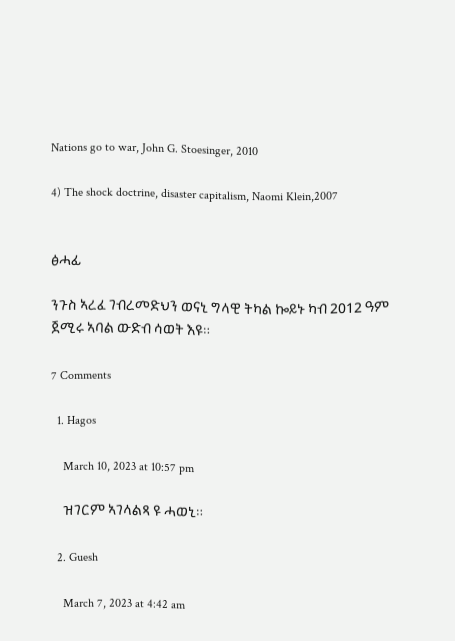Nations go to war, John G. Stoesinger, 2010

4) The shock doctrine, disaster capitalism, Naomi Klein,2007


ፅሓፊ

ንጉስ ኣረፈ ገብረመድህን ወናኒ ግላዊ ትካል ኰይኑ ካብ 2012 ዓም ጀሚሩ ኣባል ውድብ ሳወት እዩ።

7 Comments

  1. Hagos

    March 10, 2023 at 10:57 pm

    ዝገርም ኣገላልጻ ዩ ሓወኒ።

  2. Guesh

    March 7, 2023 at 4:42 am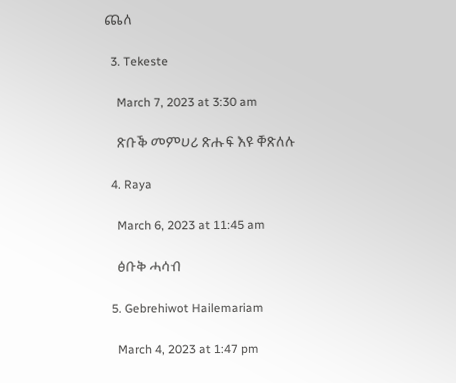ጨለ

  3. Tekeste

    March 7, 2023 at 3:30 am

    ጽቡቕ መምሀሪ ጽሑፍ እዩ ቐጽለሉ

  4. Raya

    March 6, 2023 at 11:45 am

    ፅቡቅ ሓሳብ

  5. Gebrehiwot Hailemariam

    March 4, 2023 at 1:47 pm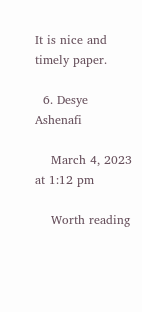It is nice and timely paper.

  6. Desye Ashenafi

    March 4, 2023 at 1:12 pm

    Worth reading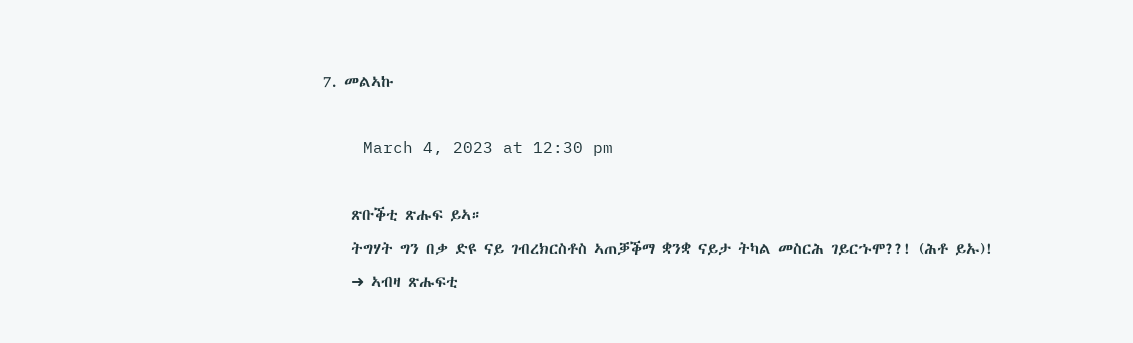7. መልኣኩ

    March 4, 2023 at 12:30 pm

    ጽቡቕቲ ጽሑፍ ይኣ።
    ትግሃት ግን በቃ ድዩ ናይ ገብረክርስቶስ ኣጠቓቕማ ቋንቋ ናይታ ትካል መስርሕ ገይርኁሞ??! (ሕቶ ይኡ)!
    ➜ ኣብዛ ጽሑፍቲ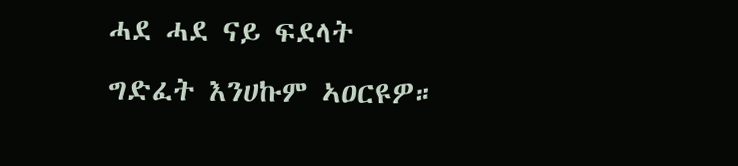ሓደ ሓደ ናይ ፍደላት ግድፈት እንሀኩም ኣዐርዩዎ።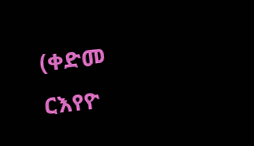(ቀድመ ርእየዮ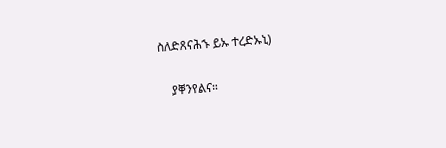ስለድጸናሕኁ ይኡ ተረድኡኒ)

    ያቐንየልና።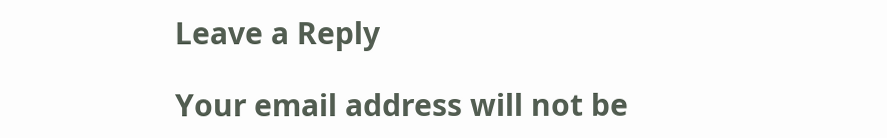Leave a Reply

Your email address will not be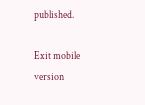published.

Exit mobile version